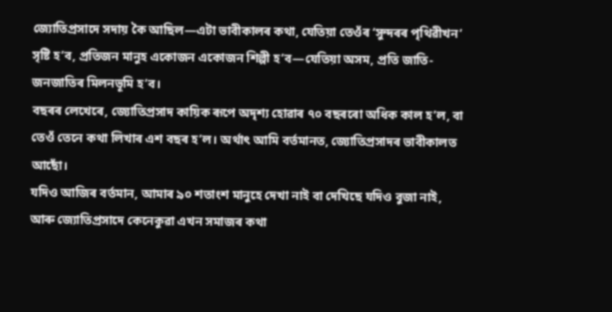জ্যোতিপ্ৰসাদে সদায় কৈ আছিল—এটা ভাবীকালৰ কথা, যেতিয়া তেওঁৰ ‘সুন্দৰৰ পৃথিৱীখন’ সৃষ্টি হ’ব, প্ৰতিজন মানুহ একোজন একোজন শিল্পী হ’ব—যেতিয়া অসম, প্ৰতি জাতি-জনজাতিৰ মিলনভূমি হ’ব।
বছৰৰ লেখেৰে, জ্যোতিপ্ৰসাদ কায়িক ৰূপে অদৃশ্য হোৱাৰ ৭০ বছৰৰো অধিক কাল হ’ল, বা তেওঁ তেনে কথা লিখাৰ এশ বছৰ হ’ল। অৰ্থাৎ আমি বৰ্তমানত, জ্যোতিপ্ৰসাদৰ ভাবীকালত আছোঁ।
যদিও আজিৰ বৰ্তমান, আমাৰ ৯০ শতাংশ মানুহে দেখা নাই বা দেখিছে যদিও বুজা নাই, আৰু জ্যোতিপ্ৰসাদে কেনেকুৱা এখন সমাজৰ কথা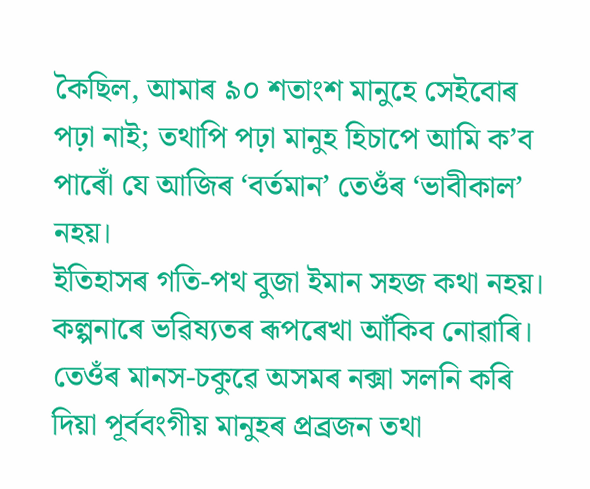কৈছিল, আমাৰ ৯০ শতাংশ মানুহে সেইবোৰ পঢ়া নাই; তথাপি পঢ়া মানুহ হিচাপে আমি ক’ব পাৰোঁ যে আজিৰ ‘বৰ্তমান’ তেওঁৰ ‘ভাবীকাল’ নহয়।
ইতিহাসৰ গতি-পথ বুজা ইমান সহজ কথা নহয়। কল্পনাৰে ভৱিষ্যতৰ ৰূপৰেখা আঁকিব নোৱাৰি। তেওঁৰ মানস-চকুৱে অসমৰ নক্সা সলনি কৰি দিয়া পূৰ্ববংগীয় মানুহৰ প্ৰব্ৰজন তথা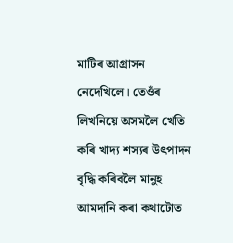মাটিৰ আগ্ৰাসন নেদেখিলে। তেওঁৰ লিখনিয়ে অসমলৈ খেতি কৰি খাদ্য শস্যৰ উৎপাদন বৃদ্ধি কৰিবলৈ মানুহ আমদানি কৰা কথাটোত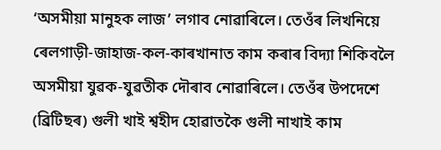‘অসমীয়া মানুহক লাজ’ লগাব নোৱাৰিলে। তেওঁৰ লিখনিয়ে ৰেলগাড়ী-জাহাজ-কল-কাৰখানাত কাম কৰাৰ বিদ্যা শিকিবলৈ অসমীয়া যুৱক-যুৱতীক দৌৰাব নোৱাৰিলে। তেওঁৰ উপদেশে (ব্ৰিটিছৰ) গুলী খাই শ্বহীদ হোৱাতকৈ গুলী নাখাই কাম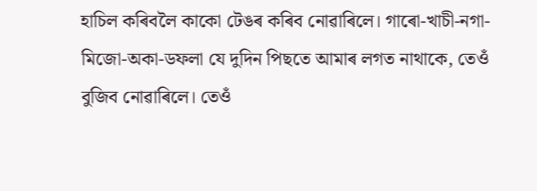হাচিল কৰিবলৈ কাকো টেঙৰ কৰিব নোৱাৰিলে। গাৰো-খাচী-নগা-মিজো-অকা-ডফলা যে দুদিন পিছতে আমাৰ লগত নাথাকে, তেওঁ বুজিব নোৱাৰিলে। তেওঁ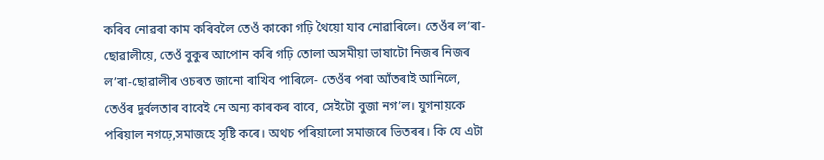কৰিব নোৱৰা কাম কৰিবলৈ তেওঁ কাকো গঢ়ি থৈয়ো যাব নোৱাৰিলে। তেওঁৰ ল’ৰা-ছোৱালীয়ে, তেওঁ বুকুৰ আপোন কৰি গঢ়ি তোলা অসমীয়া ভাষাটো নিজৰ নিজৰ ল’ৰা-ছোৱালীৰ ওচৰত জানো ৰাখিব পাৰিলে- তেওঁৰ পৰা আঁতৰাই আনিলে, তেওঁৰ দুৰ্বলতাৰ বাবেই নে অন্য কাৰকৰ বাবে, সেইটো বুজা নগ’ল। যুগনায়কে পৰিয়াল নগঢ়ে,সমাজহে সৃষ্টি কৰে। অথচ পৰিয়ালো সমাজৰে ভিতৰৰ। কি যে এটা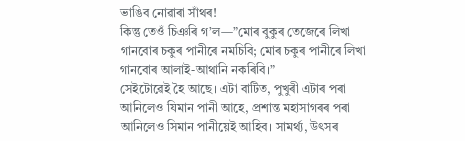ভাঙিব নোৱাৰা সাঁথৰ!
কিন্তু তেওঁ চিঞৰি গ’ল—”মোৰ বুকুৰ তেজেৰে লিখা গানবোৰ চকুৰ পানীৰে নমচিবি; মোৰ চকুৰ পানীৰে লিখা গানবোৰ আলাই-আথানি নকৰিবি।”
সেইটোৱেই হৈ আছে। এটা বাটিত, পুখুৰী এটাৰ পৰা আনিলেও যিমান পানী আহে, প্ৰশান্ত মহাসাগৰৰ পৰা আনিলেও সিমান পানীয়েই আহিব। সামৰ্থ্য, উৎসৰ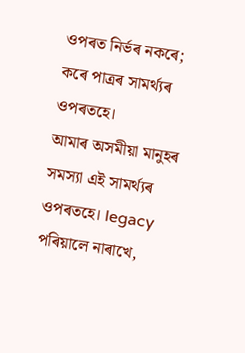ওপৰত নিৰ্ভৰ নকৰে; কৰে পাত্ৰৰ সামৰ্থ্যৰ ওপৰতহে।
আমাৰ অসমীয়া মানুহৰ সমস্যা এই সামৰ্থ্যৰ ওপৰতহে। legacy পৰিয়ালে নাৰাখে,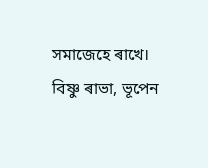সমাজেহে ৰাখে। বিষ্ণু ৰাভা, ভূপেন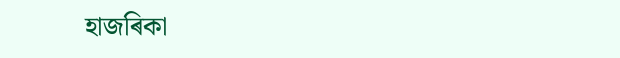হাজৰিকা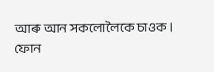আৰু আন সকলোলৈকে চাওক।
ফোন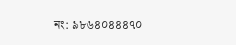নং: ৯৮৬৪০৪৪৪৭০